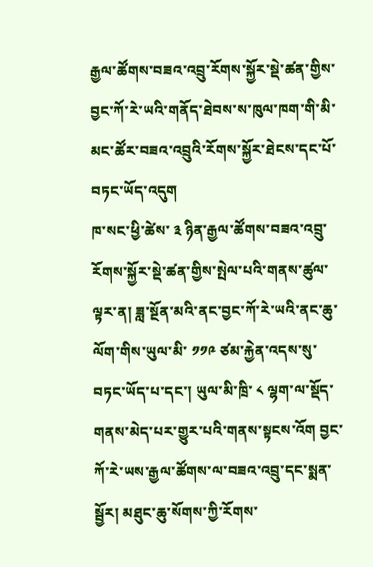རྒྱལ་ཚོགས་བཟའ་འབྲུ་རོགས་སྐྱོར་སྡེ་ཚན་གྱིས་བྱང་ཀོ་རེ་ཡའི་གནོད་ཐེབས་ས་ཁུལ་ཁག་གི་མི་མང་ཚོར་བཟའ་འབྲུའི་རོགས་སྐྱོར་ཐེངས་དང་པོ་བཏང་ཡོད་འདུག
ཁ་སང་ཕྱི་ཚེས་ ༣ ཉིན་རྒྱལ་ཚོགས་བཟའ་འབྲུ་རོགས་སྐྱོར་སྡེ་ཚན་གྱིས་སྤེལ་པའི་གནས་ཚུལ་ལྟར་ན། ཟླ་སྔོན་མའི་ནང་བྱང་ཀོ་རེ་ཡའི་ནང་ཆུ་ལོག་གིས་ཡུལ་མི་ ༡༡༩ ཙམ་རྐྱེན་འདས་སུ་བཏང་ཡོད་པ་དང་། ཡུལ་མི་ཁྲི་ ༨ ལྷག་ལ་སྡོད་གནས་མེད་པར་གྱུར་པའི་གནས་སྟངས་འོག བྱང་ཀོ་རེ་ཡས་རྒྱལ་ཚོགས་ལ་བཟའ་འབྲུ་དང་སྨན་སྦྱོར། མཐུང་ཆུ་སོགས་ཀྱི་རོགས་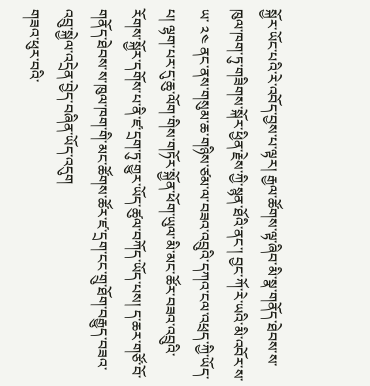སྐྱོར་ཡོང་པའི་རེ་འབོད་བྱས་པ་ལྟར། རྒྱལ་ཚོགས་ལྟ་ཞིབ་མི་སྣ་གནོད་ཐེབས་ས་ཁུལ་ཁག་ཏུ་གཟིགས་སྐོར་ཕྱིན་རྗེས་ཀྱི་སྙན་ཐོའི་ནང་། བྱང་ཀོ་རེ་ཡའི་མི་འབོར་ས་ཡ་ ༢༤ ནང་ནས་གསུམ་ཆ་གཉིས་ཙམ་ལ་བཟའ་འབྲུའི་དཀའ་ངལ་འཕྲད་ཀྱི་ཡོད་པ། ལྷག་པར་དུ་ཆུ་ལོག་གིས་གཏོར་སྐྱོན་ཕོག་ཡུལ་མི་མང་ཚོར་བཟའ་འབྲུའི་རོགས་སྐྱོར་དགོས་པ་ནི་ཛ་དྲག་ཏུ་གྱུར་ཡོད་ཚུལ་བཀོད་ཡོད་པས། ད་ཆར་གཙོ་བོ་གནོད་ཐེབས་ས་ཁུལ་ཁག་གི་མང་ཚོགས་ཚོར་ཛ་དྲག་ངང་གྲུ་ཐོག་བརྒྱུད་བཟའ་འབྲུ་སྐྱེལ་འདྲེན་བྱེད་བཞིན་ཡོད་འདུག
གཟའ་ཕུར་བའི་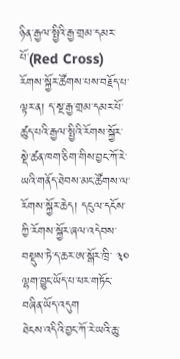ཉིན་རྒྱལ་སྤྱིའི་རྒྱ་གྲམ་དམར་པོ་(Red Cross) རོགས་སྐྱོར་ཚོགས་པས་བརྗོད་པ་ལྟར་ན། ད་སྔ་རྒྱ་གྲམ་དམར་པོ་ཚུད་པའི་རྒྱལ་སྤྱིའི་རོགས་སྐྱོར་སྡེ་ཚན་ཁག་ཅིག་གིས་བྱང་ཀོ་རེ་ཡའི་གནོད་ཐེབས་མང་ཚོགས་ལ་རོགས་སྐྱོར་ཆེད། དངུལ་དངོས་ཀྱི་རོགས་སྐྱོར་ཞལ་འདེབས་བསྡུས་ཏེ་ད་ཆར་ཨ་སྒོར་ཁྲི་ ༣༠ ལྷག་བྱུང་ཡོད་པ་ཕར་གཏོང་བཞིན་ཡོད་འདུག
ཐེངས་འདིའི་བྱང་ཀོ་རེ་ཡའི་ཆུ་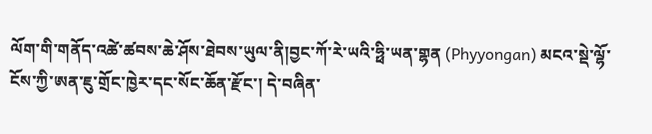ལོག་གི་གནོད་འཚེ་ཚབས་ཆེ་ཤོས་ཐེབས་ཡུལ་ནི།བྱང་ཀོ་རེ་ཡའི་ཧྥི་ཡན་གྷན (Phyyongan) མངའ་སྡེ་ལྷོ་ངོས་ཀྱི་ཨན་ཇུ་གྲོང་ཁྱེར་དང་སོང་ཆོན་རྫོང་། དེ་བཞིན་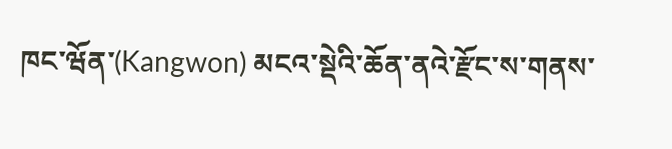ཁང་ཝོན་(Kangwon) མངའ་སྡེའི་ཆོན་ནའེ་རྫོང་ས་གནས་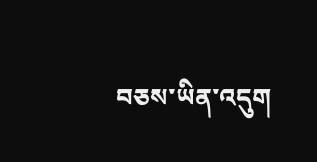བཅས་ཡིན་འདུག